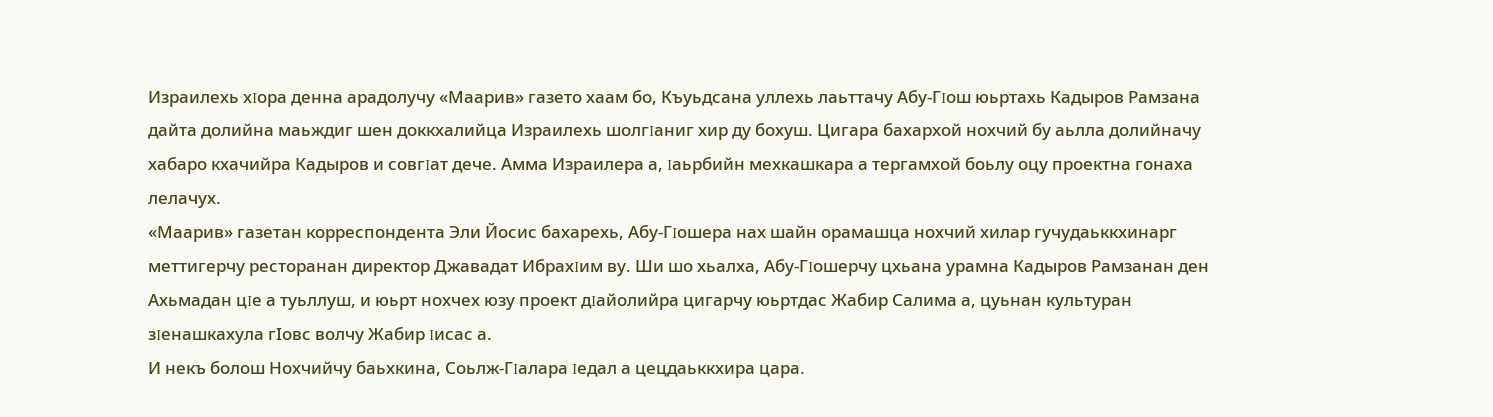Израилехь хΙора денна арадолучу «Маарив» газето хаам бо, Къуьдсана уллехь лаьттачу Абу-ГΙош юьртахь Кадыров Рамзана дайта долийна маьждиг шен доккхалийца Израилехь шолгΙаниг хир ду бохуш. Цигара бахархой нохчий бу аьлла долийначу хабаро кхачийра Кадыров и совгΙат дече. Амма Израилера а, Ιаьрбийн мехкашкара а тергамхой боьлу оцу проектна гонаха лелачух.
«Маарив» газетан корреспондента Эли Йосис бахарехь, Абу-ГΙошера нах шайн орамашца нохчий хилар гучудаьккхинарг меттигерчу ресторанан директор Джавадат ИбрахΙим ву. Ши шо хьалха, Абу-ГΙошерчу цхьана урамна Кадыров Рамзанан ден Ахьмадан цΙе а туьллуш, и юьрт нохчех юзу проект дΙайолийра цигарчу юьртдас Жабир Салима а, цуьнан культуран зΙенашкахула гIовс волчу Жабир Ιисас а.
И некъ болош Нохчийчу баьхкина, Соьлж-ГΙалара Ιедал а цецдаьккхира цара.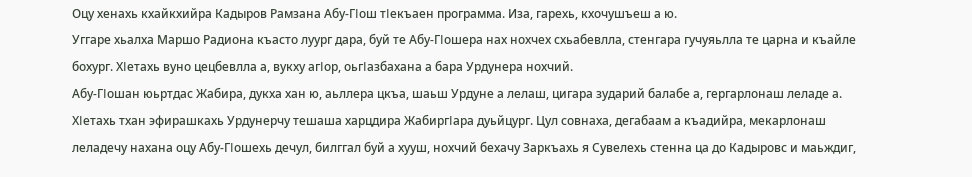Оцу хенахь кхайкхийра Кадыров Рамзана Абу-ГΙош тΙекъаен программа. Иза, гарехь, кхочушъеш а ю.
Уггаре хьалха Маршо Радиона къасто луург дара, буй те Абу-ГΙошера нах нохчех схьабевлла, стенгара гучуяьлла те царна и къайле бохург. ХΙетахь вуно цецбевлла а, вукху агΙор, оьгΙазбахана а бара Урдунера нохчий.
Абу-ГΙошан юьртдас Жабира, дукха хан ю, аьллера цкъа, шаьш Урдуне а лелаш, цигара зударий балабе а, гергарлонаш леладе а. ХΙетахь тхан эфирашкахь Урдунерчу тешаша харцдира ЖабиргΙара дуьйцург. Цул совнаха, дегабаам а къадийра, мекарлонаш леладечу нахана оцу Абу-ГΙошехь дечул, билггал буй а хууш, нохчий бехачу Заркъахь я Сувелехь стенна ца до Кадыровс и маьждиг,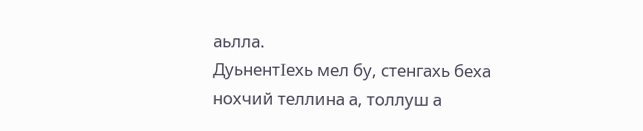аьлла.
ДуьнентΙехь мел бу, стенгахь беха нохчий теллина а, толлуш а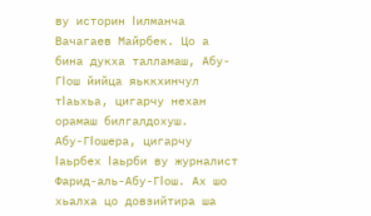ву историн Ιилманча Вачагаев Майрбек. Цо а бина дукха талламаш, Абу-ГΙош йийца яьккхинчул тΙаьхьа, цигарчу нехан орамаш билгалдохуш.
Абу-ГΙошера, цигарчу Ιаьрбех Ιаьрби ву журналист Фарид-аль-Абу-ГΙош. Ах шо хьалха цо довзийтира ша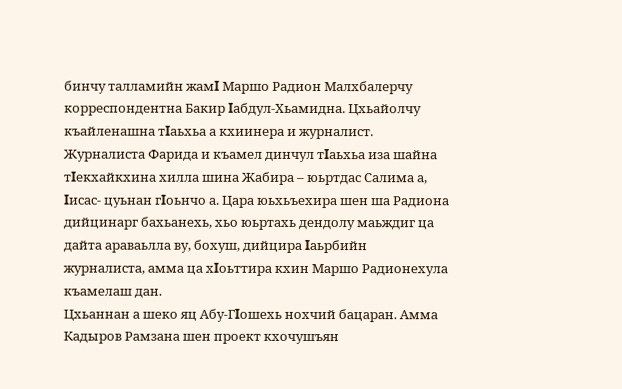бинчу талламийн жамΙ Маршо Радион Малхбалерчу корреспондентна Бакир Ιабдул-Хьамидна. Цхьайолчу къайленашна тΙаьхьа а кхиинера и журналист.
Журналиста Фарида и къамел динчул тΙаьхьа иза шайна тΙекхайкхина хилла шина Жабира – юьртдас Салима а, Ιисас- цуьнан гΙоьнчо а. Цара юьхьъехира шен ша Радиона дийцинарг бахьанехь, хьо юьртахь дендолу маьждиг ца дайта араваьлла ву, бохуш, дийцира Ιаьрбийн журналиста, амма ца хΙоьттира кхин Маршо Радионехула къамелаш дан.
Цхьаннан а шеко яц Абу-ГΙошехь нохчий бацаран. Амма Кадыров Рамзана шен проект кхочушъян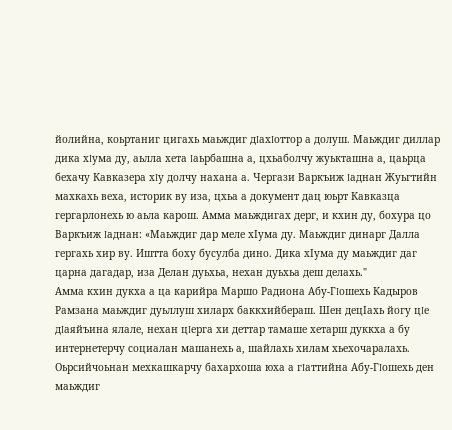йолийна, коьртаниг цигахь маьждиг дΙахΙоттор а долуш. Маьждиг диллар дика хΙума ду, аьлла хета Ιаьрбашна а, цхьаболчу жуькташна а, цаьрца бехачу Кавказера хΙу долчу нахана а. Чергази Варкъиж Ιаднан Жуьгтийн махкахь веха, историк ву иза, цхьа а документ дац юьрт Кавказца гергарлонехь ю аьла карош. Амма маьждигах дерг, и кхин ду, бохура цо
Варкъиж Ιаднан: «Маьждиг дар меле хIума ду. Маьждиг динарг Далла гергахь хир ву. Иштта боху бусулба дино. Дика хIума ду маьждиг даг царна дагадар, иза Делан дуьхьа, нехан дуьхьа деш делахь."
Амма кхин дукха а ца карийра Маршо Радиона Абу-ГΙошехь Кадыров Рамзана маьждиг дуьллуш хиларх баккхийбераш. Шен децIахь йогу цΙе дΙаяйъина ялале, нехан цΙерга хи деттар тамаше хетарш дуккха а бу интернетерчу социалан машанехь а, шайлахь хилам хьехочаралахь.
Оьрсийчоьнан мехкашкарчу бахархоша юха а гΙаттийна Абу-ГΙошехь ден маьждиг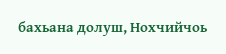бахьана долуш, Нохчийчоь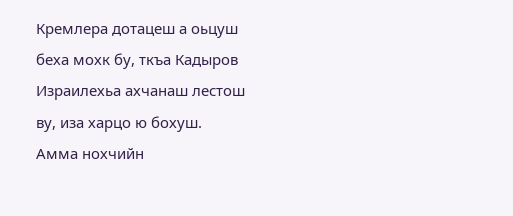Кремлера дотацеш а оьцуш беха мохк бу, ткъа Кадыров Израилехьа ахчанаш лестош ву, иза харцо ю бохуш.
Амма нохчийн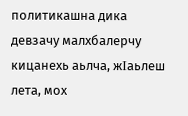политикашна дика девзачу малхбалерчу кицанехь аьлча, жΙаьлеш лета, мох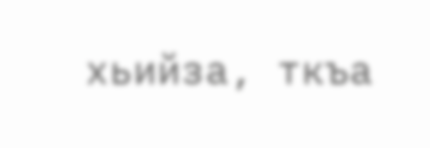хьийза, ткъа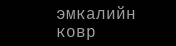эмкалийн ковр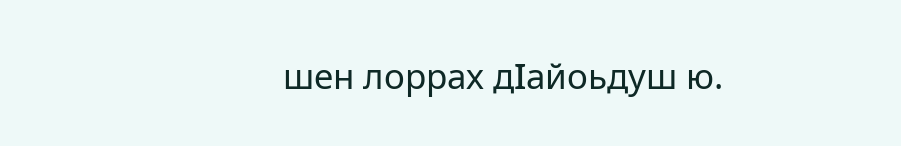шен лоррах дΙайоьдуш ю.